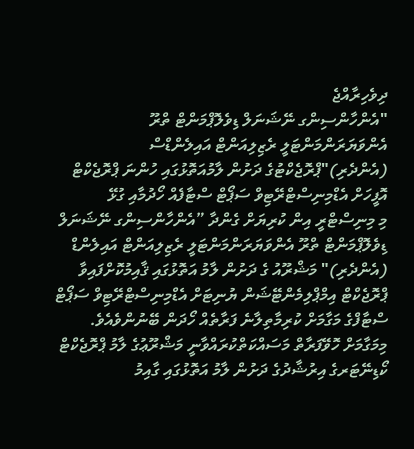ދިވެހިރާއްޖެ
"އެންހާންސިންގ ނޭޝަނަލް ޑިވެލޮޕްމަންޓް ތްރޫ އެންވަޔަރަންމަންޓަލީ ރެޒިލިއަންޓް އައިލެންޑްސް (އެންދެރި)"ޕްރޮޖެކްޓުގެ ދަށުން ލާމުއަތޮޅުގައި ހުންނަ ޕްރޮޖެކްޓް އޮފީހަށް އެޑްމިނިސްޓްރޭޓިވް ސަޕޯޓް ސްޓާފެއް ހޯދުމާއި ގުޅޭ
މި މިނިސްޓްރީ އިން ކުރިޔަށް ގެންދާ ”އެންހާންސިންގ ނޭޝަނަލް ޑިވެލޮޕްމަންޓް ތްރޫ އެންވަޔަރަންމަންޓަލީ ރެޒިލިއަންޓް އައިލެންޑް (އެންދެރި)" މަޝްރޫއު ގެ ދަށުން ލާމު އަތޮޅުގައި ޤާއިމުކޮށްފައިވާ ޕްރޮޖެކްޓް އިމްޕްލިމެންޓޭޝަން ޔުނިޓަށް އެޑްމިނިސްޓްރޭޓިވް ސަޕޯޓް ސްޓާފްގެ މަގާމަށް ކުރިމާތިލާނެ ފަރާތެއް ހޯދަން ބޭނުންވެއެވެ. މިމަގާމަށް ހޮވޭފަރާތް މަސައްކަތްކުރައްވާނީ މަޝްރޫޢުގެ ލާމު ޕްރޮޖެކްޓް ކޯޑިނޭޓަރގެ އިރުޝާދުގެ ދަށުން ލާމު އަތޮޅުގައި ގާއިމު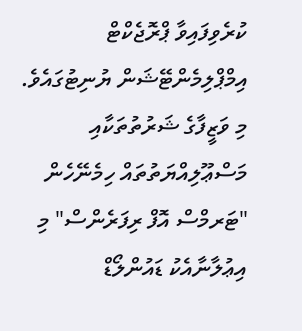ކުރެވިފައިވާ ޕްރޮޖެކްޓް އިމްޕްލިމެންޓޭޝަން ޔުނިޓުގައެވެ.
މި ވަޒީފާގެ ޝަރުތުތަކާއި މަސްޢޫލިއްޔަތުތައް ހިމެނޭހެން "ޓަރމްސް އޮފް ރިފަރެންސް" މި އިޢުލާނާއެކު ޑައުންލޯޑް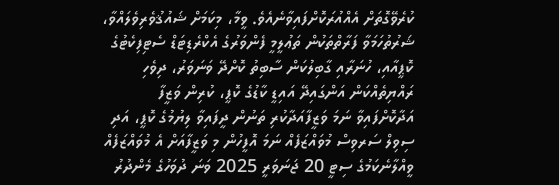ކުރެވޭގޮތަށް އެއްއުރަކޮށްފައިވާނެއެވެ. ވީމާ، މިކަމަށް ޝައުޤުވެރިވެލައްވާ، ޝަރުތުހަމަވާ ފަރާތްތަކުން ތަޢުލީމީ ފެންވަރުގެ އެކްރެޑިޓަޑް ސެޓިފިކެޓުގެ ކޮޕީއާއި، ހުނަރާއި ގާބިލުކަން ސާބިތު ކޮށްދޭ ވަނަވަރު، ދިވެހި ރައްޔިތެއްކަން އަންގައިދޭ އައިޑީ ކާޑުގެ ކޮޕީ، ކުރިން ވަޒީފާ އަދާކޮށްފައިވާ ނަމަ ވަޒީފާއަދާކުރި ތަނުން ދީފައިވާ ލިޔުމުގެ ކޮޕީ، އަދި ސިވިލް ސަރވިސް މުވައްޒަފެއް ނަމަ އޮފީހުން މި ވަޒީފާއަށް އެ މުވައްޒަފެއް ވީއްލާނެކަމުގެ ސިޓީ 20 ޖަނަވަރީ 2025 ވަނަ ދުވަހުގެ މެންދުރު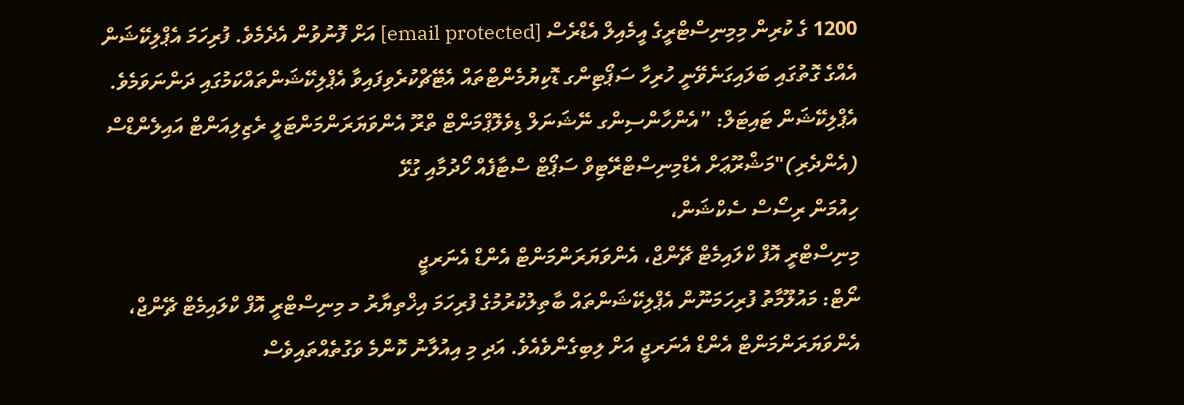1200 ގެ ކުރިން މިމިނިސްޓްރީގެ އީމެއިލް އެޑްރެސް [email protected] އަށް ފޮނުވުން އެދެމެވެ. ފުރިހަމަ އެޕްލިކޭޝަން އެއްގެ ގޮތުގައި ބަލައިގަނެވޭނީ ހުރިހާ ސަޕޯޓިންގ ޑޮކިޔުމެންޓްތައް އެޓޭޗްކުރެވިފައިވާ އެޕްލިކޭޝަންތައްކަމުގައި ދަންނަވަމެވެ.
އެޕްލިކޭޝަން ޓައިޓަލް: ”އެންހާންސިންގ ނޭޝަނަލް ޑިވެލޮޕްމަންޓް ތްރޫ އެންވަޔަރަންމަންޓަލީ ރެޒިލިއަންޓް އައިލެންޑްސް (އެންދެރި)"މަޝްރޫޢަށް އެޑްމިނިސްޓްރޭޓިވް ސަޕޯޓް ސްޓާފެއް ހޯދުމާއި ގުޅޭ
ހިއުމަން ރިސޯސް ސެކްޝަން،
މިނިސްޓްރީ އޮފް ކްލައިމެޓް ޗޭންޖް، އެންވަޔަރަންމަންޓް އެންޑް އެނަރޖީ
ނޯޓް: މައުލޫމާތު ފުރިހަމަނޫން އެޕްލިކޭޝަންތައް ބާތިލުކުރުމުގެ ފުރިހަމަ އިޚްތިޔާރު މ މިނިސްޓްރީ އޮފް ކްލައިމެޓް ޗޭންޖް، އެންވަޔަރަންމަންޓް އެންޑް އެނަރޖީ އަށް ލިބިގެންވެއެވެ. އަދި މި އިއުލާނު ކޮންމެ ވަގުތެއްތައިވެސް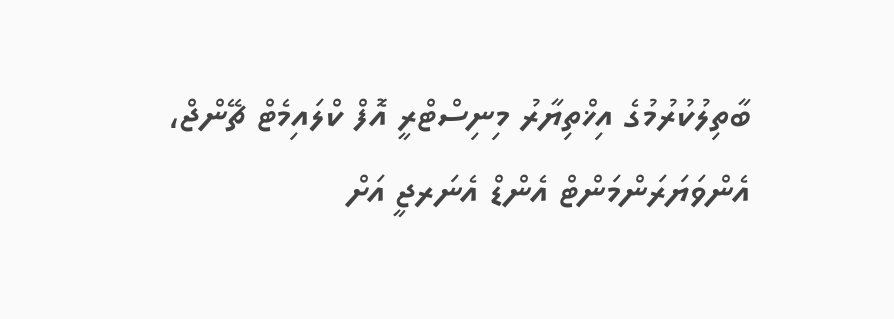ބާތިލުކުރުމުގެ އިޚްތިޔާރު މިނިސްޓްރީ އޮފް ކްލައިމެޓް ޗޭންޖް، އެންވަޔަރަންމަންޓް އެންޑް އެނަރޖީ އަށް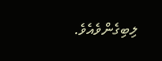ލިބިގެންވެއެވެ.